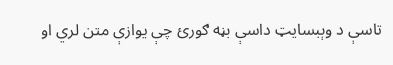تاسې د وېبسایټ داسې بڼه ګورئ چې یوازې متن لري او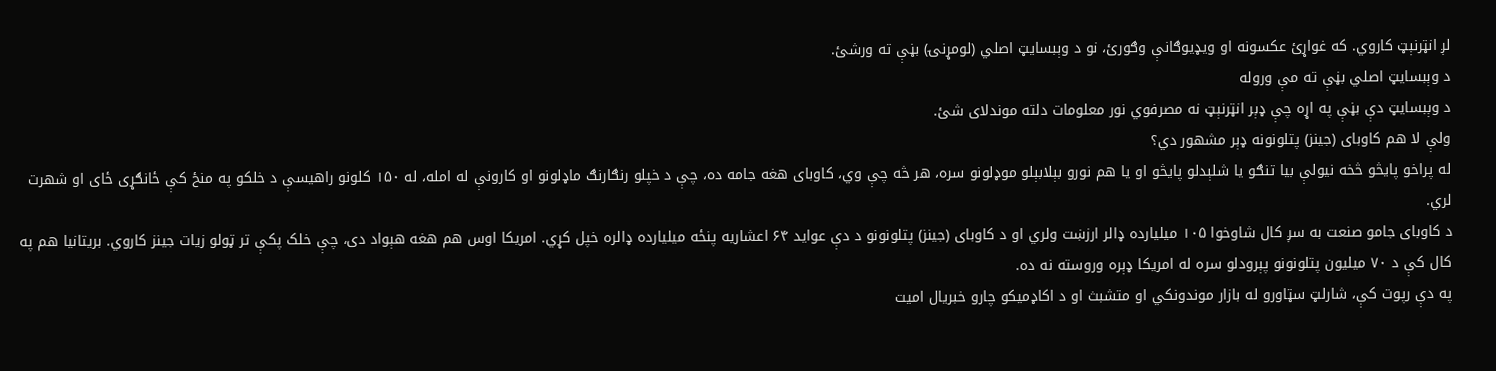لږ انټرنېټ کاروي. که غواړئ عکسونه او ویډیوګانې وګورئ، نو د وېبسایټ اصلي (لومړنۍ) بڼې ته ورشئ.
د وېبسایټ اصلي بڼې ته مې وروله
د وېبسایټ دې بڼې په اړه چې ډېر انټرنېټ نه مصرفوي نور معلومات دلته موندلای شئ.
ولې لا هم کاوبای (جینز) پتلونونه ډېر مشهور دي؟
له پراخو پایڅو څخه نیولې بیا تنګو یا شلېدلو پایڅو او یا هم نورو بېلابېلو موډلونو سره، هر څه چې وي، کاوبای هغه جامه ده، چې د خپلو رنګارنګ ماډلونو او کارونې له امله، له ۱۵۰ کلونو راهیسې د خلکو په منځ کې ځانګړی ځای او شهرت لري.
د کاوبای جامو صنعت به سږ کال شاوخوا ۱۰۵ میلیارده ډالر ارزښت ولري او د کاوبای (جینز) پتلونونو د دې عواید ۶۴ اعشاریه پنځه میلیارده ډالره خپل کړي. امریکا اوس هم هغه هېواد دی، چې خلک پکې تر ټولو زیات جینز کاروي. بریتانیا هم په کال کې د ۷۰ میلیون پتلونونو پېرودلو سره له امریکا ډېره وروسته نه ده.
په دې رپوت کې، شارلټ سټاورو له بازار موندونکي او متشبث او د اکاډمیکو چارو خبریال امیت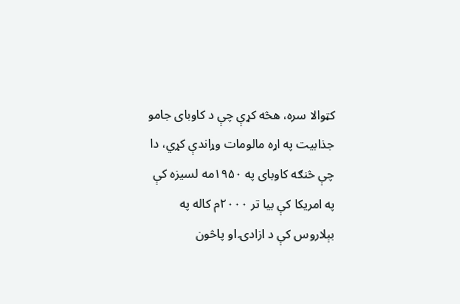کټوالا سره، هڅه کړې چې د کاوبای جامو جذابیت په اړه مالومات وړاندې کړي، دا چې څنګه کاوبای په ۱۹۵۰مه لسیزه کې په امریکا کې بیا تر ۲۰۰۰م کاله په بېلاروس کې د ازادۍ او پاڅون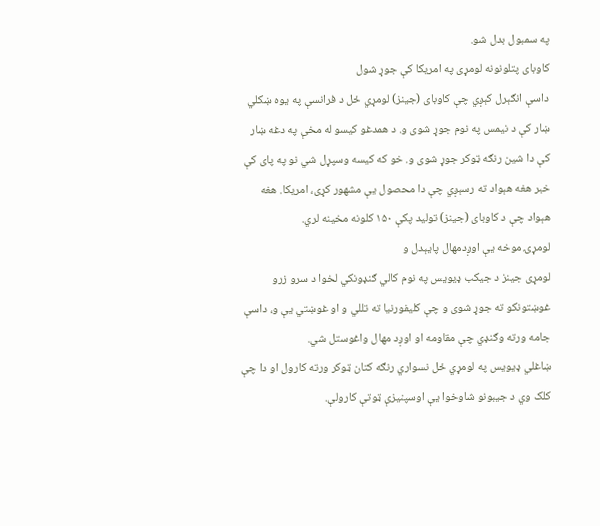په سمبول بدل شو.
کاوبای پتلونونه لومړی په امریکا کې جوړ شول
داسې انګېرل کېږي چې کاوبای (جینز) لومړي ځل د فرانسې په یوه ښکلي ښار کې د نیمس په نوم جوړ شوی و. د همدغو کیسو له مخې په دغه ښار کې دا شین رنګه ټوکر جوړ شوی و. خو که کیسه وسپړل شي نو په پای کې خبر هغه هېواد ته رسېږي چې دا محصول یې مشهور کړی، امریکا. هغه هېواد چې د کاوبای (جینز) تولید پکې ۱۵۰ کلونه مخینه لري.
لومړۍ موخه یې اوږدمهال پایېدل و
لومړی جینز د جیکب ډیویس په نوم کالي ګنډونکي لخوا د سرو زرو غوښتونکو ته جوړ شوی و چې کلیفورنیا ته تللي و او غوښتي یې و، داسې جامه ورته وګنډي چې مقاومه او اوږد مهال واغوستل شي.
ښاغلي ډیویس په لومړي ځل نسواري رنګه کتان ټوکر ورته کارول او دا چې کلک وي د جیبونو شاوخوا یې اوسپنیزې ټوتې کارولې.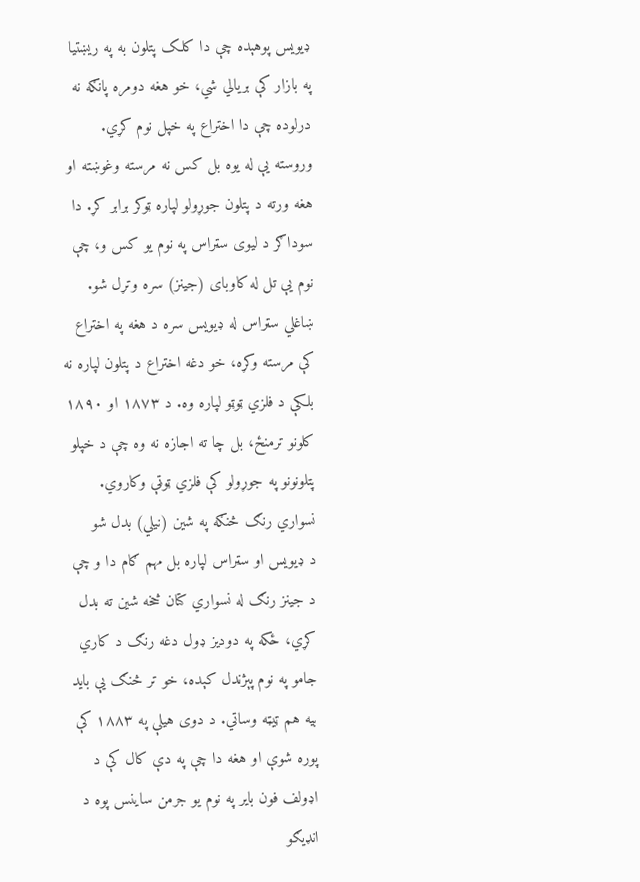ډیویس پوهېده چې دا کلک پتلون به په ريښتیا په بازار کې بریالي شي، خو هغه دومره پانګه نه درلوده چې دا اختراع په خپل نوم کړي. وروسته یې له یوه بل کس نه مرسته وغوښته او هغه ورته د پتلون جوړولو لپاره ټوکر برابر کړ. دا سوداګر د لیوی سټراس په نوم یو کس و، چې نوم یې تل له کاوبای (جینز) سره وتړل شو.
ښاغلي سټراس له ډیویس سره د هغه په اختراع کې مرسته وکړه، خو دغه اختراع د پتلون لپاره نه بلکې د فلزي ټوټو لپاره وه. د ۱۸۷۳ او ۱۸۹۰ کلونو ترمنځ، بل چا ته اجازه نه وه چې د خپلو پتلونونو په جوړولو کې فلزي ټوټې وکاروي.
نسواري رنګ څنګه په شین (نیلي) بدل شو
د ډیویس او سټراس لپاره بل مهم ګام دا و چې د جینز رنګ له نسواري کتان څخه شین ته بدل کړي، ځکه په دودیز ډول دغه رنګ د کاري جامو په نوم پېژندل کېده، خو تر څنګ یې باید بیه هم ټیټه وساتي. د دوی هیلې په ۱۸۸۳ کې پوره شوې او هغه دا چې په دې کال کې د اډولف فون بایر په نوم یو جرمن ساینس پوه د انډیګو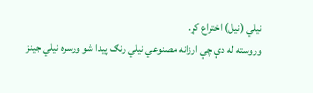نیلي (نیل) اختراع کړ.
وروسته له دې چې ارزانه مصنوعي نیلي رنګ پیدا شو ورسره نیلي جینز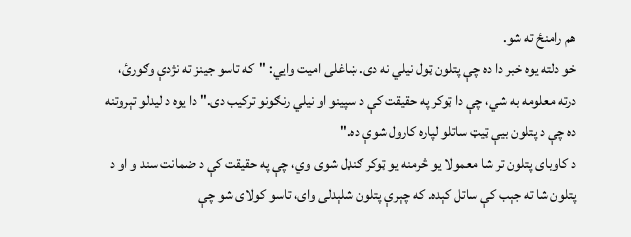هم رامنځ ته شو.
خو دلته یوه خبر دا ده چې پتلون ټول نیلي نه دی. ښاغلی امیت وايي: "که تاسو جینز ته نژدې وګورئ، درته معلومه به شي، چې دا ټوکر په حقیقت کې د سپینو او نیلي رنګونو ترکیب دی." دا یوه د لیدلو تېروتنه ده چې د پتلون بیې ټیټ ساتلو لپاره کارول شوې ده."
د کاوبای پتلون تر شا معمولا یو څرمنه یو ټوکر ګنډل شوی وي، چې په حقیقت کې د ضمانت سند و او د پتلون شا ته جېب کې ساتل کېده. که چېرې پتلون شلېدلی وای، تاسو کولای شو چې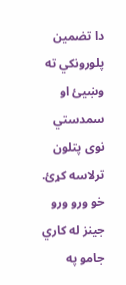دا تضمین پلورونکي ته وښیئ او سمدستي نوی پتلون ترلاسه کړئ.
خو ورو ورو جینز له کاري جامو په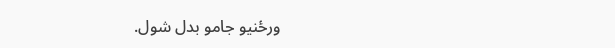ورځنيو جامو بدل شول.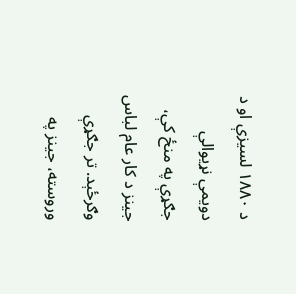د ۱۸۸۰ لسیزې او د دویمې نړیوالې جګړې په منځ کې، جینز د کار عام لباس وګرځېد. تر جګړې وروسته، جینز په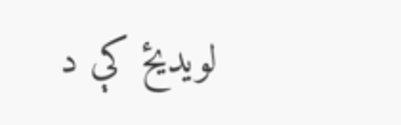لویدیځ کې د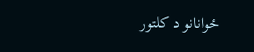ځوانانو د کلتور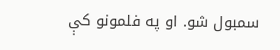سمبول شو. او په فلمونو کې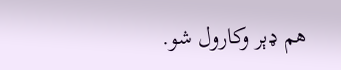هم ډېر وکارول شو.